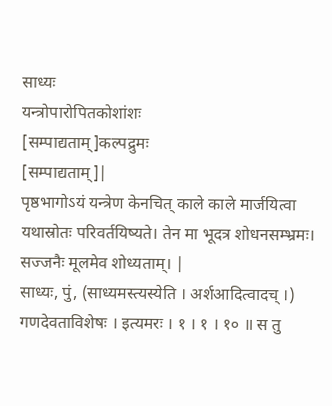साध्यः
यन्त्रोपारोपितकोशांशः
[सम्पाद्यताम्]कल्पद्रुमः
[सम्पाद्यताम्]|
पृष्ठभागोऽयं यन्त्रेण केनचित् काले काले मार्जयित्वा यथास्रोतः परिवर्तयिष्यते। तेन मा भूदत्र शोधनसम्भ्रमः। सज्जनैः मूलमेव शोध्यताम्। |
साध्यः, पुं, (साध्यमस्त्यस्येति । अर्शआदित्वादच् ।) गणदेवताविशेषः । इत्यमरः । १ । १ । १० ॥ स तु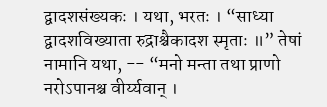द्वादशसंख्यकः । यथा, भरतः । “साध्या द्वादशविख्याता रुद्राश्चैकादश स्मृताः ॥” तेषां नामानि यथा, -- “मनो मन्ता तथा प्राणो नरोऽपानश्च वीर्य्यवान् ।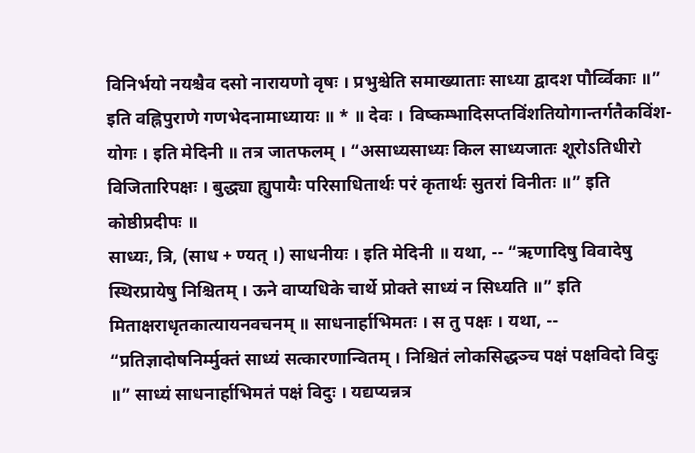विनिर्भयो नयश्चैव दसो नारायणो वृषः । प्रभुश्चेति समाख्याताः साध्या द्वादश पौर्व्विकाः ॥” इति वह्निपुराणे गणभेदनामाध्यायः ॥ * ॥ देवः । विष्कम्भादिसप्तविंशतियोगान्तर्गतैकविंश- योगः । इति मेदिनी ॥ तत्र जातफलम् । “असाध्यसाध्यः किल साध्यजातः शूरोऽतिधीरो विजितारिपक्षः । बुद्ध्या ह्युपायैः परिसाधितार्थः परं कृतार्थः सुतरां विनीतः ॥” इति कोष्ठीप्रदीपः ॥
साध्यः, त्रि, (साध + ण्यत् ।) साधनीयः । इति मेदिनी ॥ यथा, -- “ऋणादिषु विवादेषु स्थिरप्रायेषु निश्चितम् । ऊने वाप्यधिके चार्थे प्रोक्ते साध्यं न सिध्यति ॥” इति मिताक्षराधृतकात्यायनवचनम् ॥ साधनार्हाभिमतः । स तु पक्षः । यथा, -- “प्रतिज्ञादोषनिर्म्मुक्तं साध्यं सत्कारणान्वितम् । निश्चितं लोकसिद्धञ्च पक्षं पक्षविदो विदुः ॥” साध्यं साधनार्हाभिमतं पक्षं विदुः । यद्यप्यन्नत्र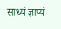साध्यं ज्ञाप्यं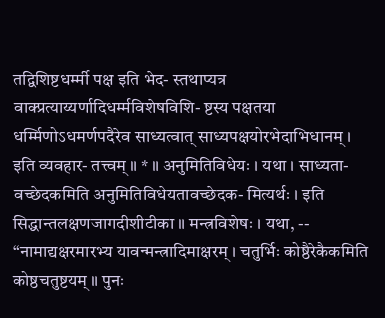तद्विशिष्टधर्म्मी पक्ष इति भेद- स्तथाप्यत्र वाक्प्रत्याय्यर्णादिधर्म्मविशेषविशि- ष्टस्य पक्षतया धर्म्मिणोऽधमर्णपदैरेव साध्यत्वात् साध्यपक्षयोरभेदाभिधानम् । इति व्यवहार- तत्त्वम् ॥ * ॥ अनुमितिविधेयः । यथा । साध्यता- वच्छेदकमिति अनुमितिविधेयतावच्छेदक- मित्यर्थः । इति सिद्धान्तलक्षणजागदीशीटीका ॥ मन्त्रविशेषः । यथा, -- “नामाद्यक्षरमारभ्य यावन्मन्त्रादिमाक्षरम् । चतुर्भिः कोष्ठैरेकैकमिति कोष्ठचतुष्टयम् ॥ पुनः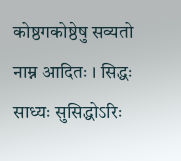कोष्ठगकोष्ठेषु सव्यतो नाम्न आदितः । सिद्धः साध्यः सुसिद्धोऽरिः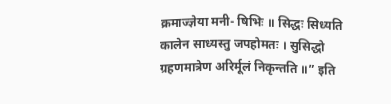क्रमाज्ज्ञेया मनी- षिभिः ॥ सिद्धः सिध्यति कालेन साध्यस्तु जपहोमतः । सुसिद्धो ग्रहणमात्रेण अरिर्मूलं निकृन्तति ॥” इति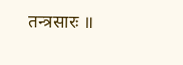तन्त्रसारः ॥